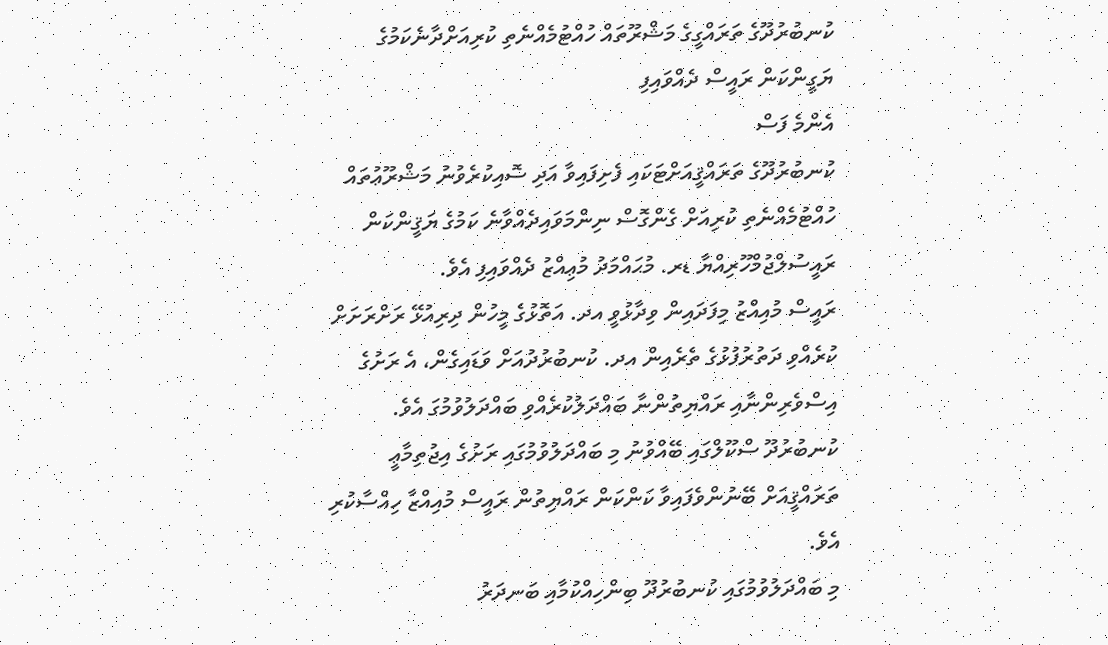ކުނބުރުދޫގެ ތަރައްގީގެ މަޝްރޫތައް ހުއްޓުމެއްނެތި ކުރިއަށްދާނެކަމުގެ ޔަގީންކަން ރައީސް ދެއްވައިފި
އެންމެ ފަސް
ކުނބުރުދޫގެ ތަރައްޤީއަށްޓަކައި ފެށިފައިވާ އަދި ސޮއިކުރެވުނު މަޝްރޫޢުތައް ހުއްޓުމެއްނެތި ކުރިއަށް ގެންގޮސް ނިންމަވައިދެއްވާނެ ކަމުގެ ޔަޤީންކަން ރައީސުލްޖުމްހޫރިއްޔާ ޑރ. މުޙައްމަދު މުޢިއްޒު ދެއްވައިފި އެވެ.
ރައީސް މުއިއްޒު މިފަދައިން ވިދާޅުވީ އދ. އަތޮޅުގެ މީހުން ދިރިއުޅޭ ރަށްރަށަށް ކުރެއްވި ދަތުރުފުޅުގެ ތެރެއިން އދ. ކުނބުރުދުއަށް ވަޑައިގެން، އެ ރަށުގެ އިސްވެރިންނާއި ރައްޔިތުންނާ ބައްދަލުކުރެއްވި ބައްދަލުވުމުގަ އެވެ. ކުނބުރުދޫ ސްކޫލްގައި ބޭއްވުނު މި ބައްދަލުވުމުގައި ރަށުގެ އިޖުތިމާޢީ ތަރައްޤީއަށް ބޭނުންވެފައިވާ ކަންކަން ރައްޔިތުން ރައީސް މުއިއްޒާ ހިއްސާކުރި އެވެ.
މި ބައްދަލުވުމުގައި ކުނބުރުދޫ ބިންހިއްކުމާއި ބަނދަރު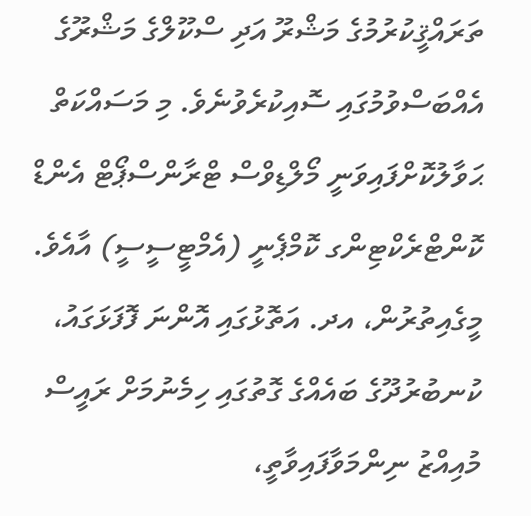ތަރައްޤީކުރުމުގެ މަޝްރޫ އަދި ސްކޫލްގެ މަޝްރޫގެ އެއްބަސްވުމުގައި ސޮއިކުރެވުނެވެ. މި މަސައްކަތް ޙަވާލުކޮށްފައިވަނީ މޯލްޑިވްސް ޓްރާންސްޕޯޓް އެންޑް ކޮންޓްރެކްޓިންގ ކޮމްޕެނީ (އެމްޓީސީސީ) އާއެވެ.
މީގެއިތުރުން، އދ. އަތޮޅުގައި އޮންނަ ފޮފަޅަގައު، ކުނބުރުދޫގެ ބައެއްގެ ގޮތުގައި ހިމެނުމަށް ރައީސް މުއިއްޒު ނިންމަވާފައިވާތީ،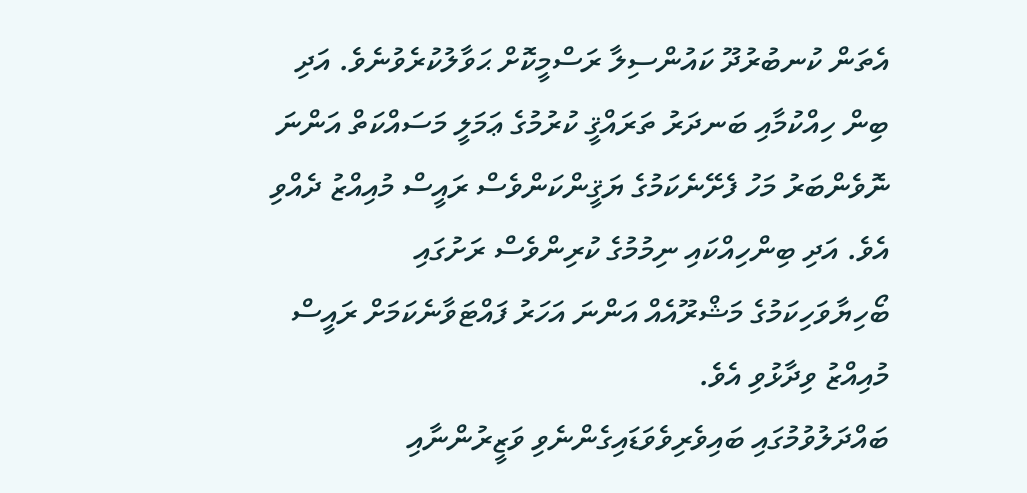އެތަން ކުނބުރުދޫ ކައުންސިލާ ރަސްމީކޮށް ޙަވާލުކުރެވުނެވެ. އަދި ބިން ހިއްކުމާއި ބަނދަރު ތަރައްޤީ ކުރުމުގެ ޢަމަލީ މަސައްކަތް އަންނަ ނޮވެންބަރު މަހު ފެށޭނެކަމުގެ ޔަޤީންކަންވެސް ރައީސް މުއިއްޒު ދެއްވި އެވެ. އަދި ބިންހިއްކައި ނިމުމުގެ ކުރިންވެސް ރަށުގައި ބޯހިޔާވަހިކަމުގެ މަޝްރޫއެއް އަންނަ އަހަރު ފައްޓަވާނެކަމަށް ރައީސް މުއިއްޒު ވިދާޅުވި އެވެ.
ބައްދަލުވުމުގައި ބައިވެރިވެވަޑައިގެންނެވި ވަޒީރުންނާއި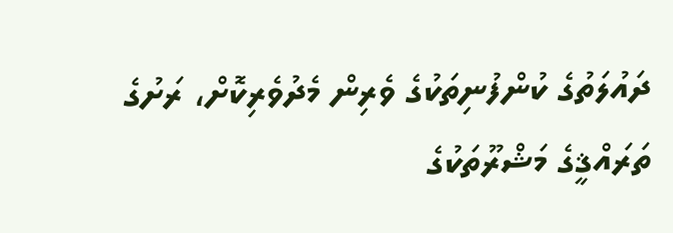ދައުލަތުގެ ކުންފުނިތަކުގެ ވެރިން މެދުވެރިކޮށް، ރަށުގެ ތަރައްޤީގެ މަޝްރޫތަކުގެ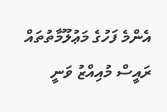އެންމެ ފަހުގެ މަޢުލޫމާތުތައް ރައީސް މުއިއްޒު ވަނީ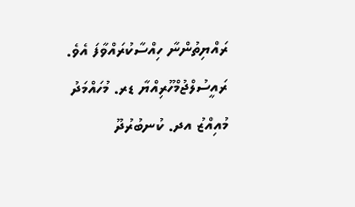ރައްޔިތުންނާ ހިއްސާކުރައްވާފަ އެވެ.
ރައީސުލްޖުމްހޫރިއްޔާ ޑރ. މުހައްމަދު މުއިއްޒު އދ. ކުނބުރުދޫ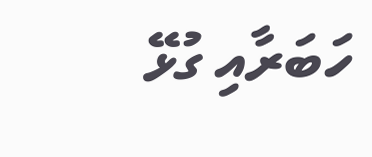ހަބަރާއި ގުޅޭ